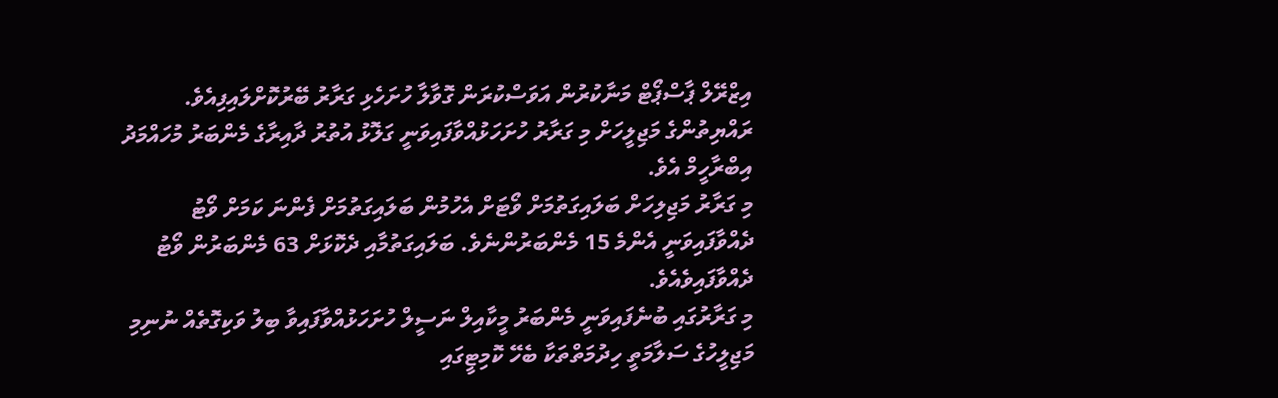އިޒްރޭލް ޕާސްޕޯޓް މަނާކުރުން އަވަސްކުރަން ގޮވާލާ ހުށަހެޅި ގަރާރު ބޭރުކޮށްލައިފިއެވެ.
ރައްޔިތުންގެ މަޖިލީހަށް މި ގަރާރު ހުށަހަޅުއްވާފައިވަނީ ގަލޮޅު އުތުރު ދާއިރާގެ މެންބަރު މުހައްމަދު އިބްރާހީމް އެވެ.
މި ގަރާރު މަޖިލިހަށް ބަލައިގަތުމަށް ވޯޓަށް އެހުމުން ބަލައިގަތުމަށް ފެންނަ ކަމަށް ވޯޓު ދެއްވާފައިވަނީ އެންމެ 15 މެންބަރުންނެވެ. ބަލައިގަތުމާއި ދެކޮޅަށް 63 މެންބަރުން ވޯޓު ދެއްވާފައިވެއެވެ.
މި ގަރާރުގައި ބުނެފައިވަނީ މެންބަރު މީކާއިލް ނަސީލް ހުށަހަޅުއްވާފައިވާ ބިލު ވަކިގޮތެއް ނުނިމި މަޖިލީހުގެ ސަލާމަތީ ހިދުމަތްތަކާ ބެހޭ ކޮމިޓީގައި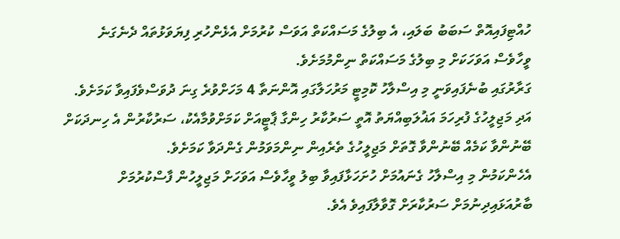ހުއްޓިފައިއޮތް ސަބަބު ބަލައި، އެ ބިލުގެ މަސައްކަތް އަވަސް ކުރުމަށް އެޅެންހުރި ފިޔަވަޅުތައް ދެނެގަނެ ވީހާވެސް އަވަހަކަށް މި ބިލުގެ މަސައްކަތް ނިންމުމަށެވެ.
ގަރާރުގައި ބުނެފައިވަނީ މި އިސްލާހު ކޮމިޓީ މަރުހަލާގައި އޮންނަތާ 4 މަހަށްވުރެ ގިނަ ދުވަސްވެފައިވާ ކަމަށެވެ. އަދި މަޖިލީހުގެ ފުރިހަމަ އަޣުލަބިއްޔަތު އޮތީ ސަރުކާރު ހިންގާ ޕާޓީއަށް ކަމަށްވުމާއެކު، ސަރުކާރުން އެ ހިނދަކަށް ބޭނުންވާ ކަމެއް ބޭނުންވާ ގޮތަށް މަޖިލީހުގެ ތެރެއިން ނިންމަވަމުން ގެންދަވާ ކަމަށެވެ.
އެހެންކަމުން މި އިސްލާހު ގެނައުމަށް ހުށަހަޅާފައިވާ ބިލު ވީހާވެސް އަވަހަށް މަޖިލީހުން ފާސްކުރުމަށް ބާރުއަޅައިދިނުމަށް ސަރުކާރަށް ގޮވާލާފައިވެ އެވެ.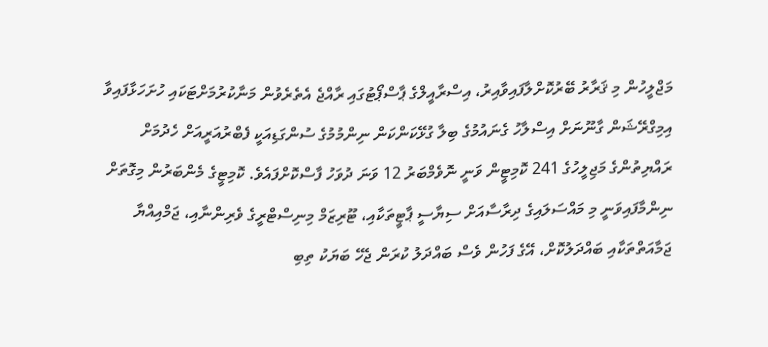މަޖްލީހުން މި ޤަރާރު ބޭރުކޮށްލާފައިވާއިރު، އިސްރާއީލްގެ ޕާސްޕޯޓުގައި ރާއްޖެ އެތެރެވުން މަނާކުރުމަށްޓަކައި ހުށަހަޅާފައިވާ އިމިގްރޭޝަން ގާނޫނަށް އިސްލާހު ގެނައުމުގެ ބިލާ ގުޅޭކަންކަން ނިންމުމުގެ ސުންގަޑިއަކީ ފެބްރުއަރީއަށް ހެދުމަށް ރައްޔިތުންގެ މަޖިލީހުގެ 241 ކޮމިޓީން ވަނީ ނޮވެމްބަރު 12 ވަނަ ދުވަހު ފާސްކޮށްފައެވެ. ކޮމިޓީގެ މެންބަރުން މިގޮތަށް ނިންމާފައިވަނީ މި މައްސަލައިގެ ދިރާސާއަށް ސިޔާސީ ޕާޓީތަކާއި، ޓޫރިޒަމް މިނިސްޓްރީގެ ވެރިންނާއި، ޖަމްއިއްޔާ ޖަމާއަތްތަކާއި ބައްދަލުކޮށް، އޭގެ ފަހުން ވެސް ބައްދަލު ކުރަން ޖެހޭ ބަޔަކު ތިބި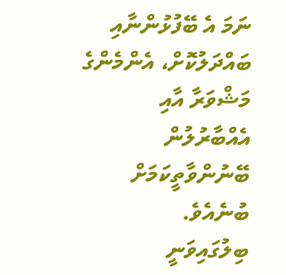ނަމަ އެ ބޭފުޅުންނާއި ބައްދަލުކޮށް، އެންމެންގެ މަޝްވަރާ އާއި އެއްބާރުލުން ބޭނުންވާތީކަމަށް ބުނެއެވެ.
ބިލުގައިވަނީ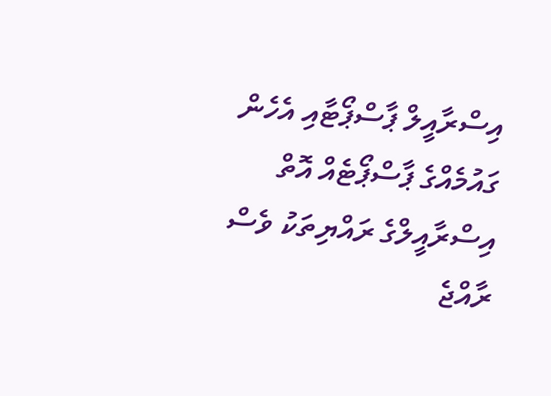އިސްރާއީލް ޕާސްޕޯޓާއި އެހެން ގައުމެއްގެ ޕާސްޕޯޓެއް އޮތް އިސްރާއީލްގެ ރައްޔިތަކު ވެސް ރާއްޖެ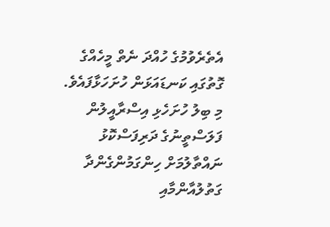އެތެރެވުމުގެ ހުއްދަ ނެތް މީހެއްގެ ގޮތުގައި ކަނޑައަޅަން ހުށަހަޅާފައެވެ. މި ބިލު ހުށަހެޅި އިސްރާއީލުން ފަލަސްތީނުގެ ދަރިފަސްކޮޅު ނައްތާލުމަށް ހިންގަމުންގެންދާ ގަތުލުއާންމާއި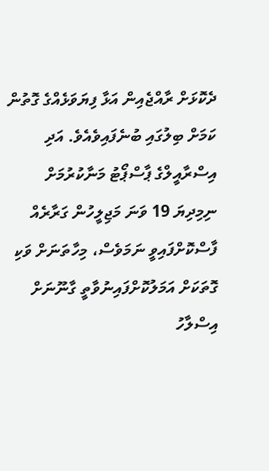ދެކޮޅަށް ރާއްޖެއިން އަޅާ ފިޔަވަޅެއްގެ ގޮތުން ކަމަށް ބިލުގައި ބުނެފައިވެއެވެ. އަދި އިސްރާއީލްގެ ޕާސްޕޯޓު މަނާކުރުމަށް ނިމިދިޔަ 19 ވަނަ މަޖިލީހުން ގަރާރެއް ފާސްކޮށްފައިވީ ނަމަވެސް، މިހާތަނަށް ވަކި ގޮތަކަށް އަމަލުކޮށްފައިނުވާތީ ގާނޫނަށް އިސްލާހު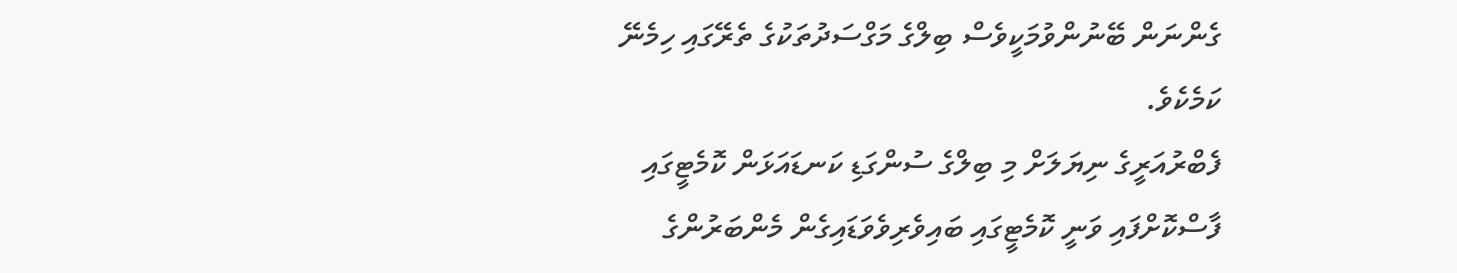ގެންނަން ބޭނުންވުމަކީވެސް ބިލްގެ މަގްސަދުތަކުގެ ތެރޭގައި ހިމެނޭ ކަމެކެވެ.
ފެބްރުއަރީގެ ނިޔަލަށް މި ބިލްގެ ސުންގަޑި ކަނޑައަޅަން ކޮމެޓީގައި ފާސްކޮށްފައި ވަނީ ކޮމެޓީގައި ބައިވެރިވެވަޑައިގެން މެންބަރުންގެ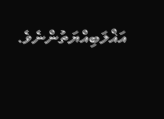އަޣްލަބިއްޔަތުންނެވެ.